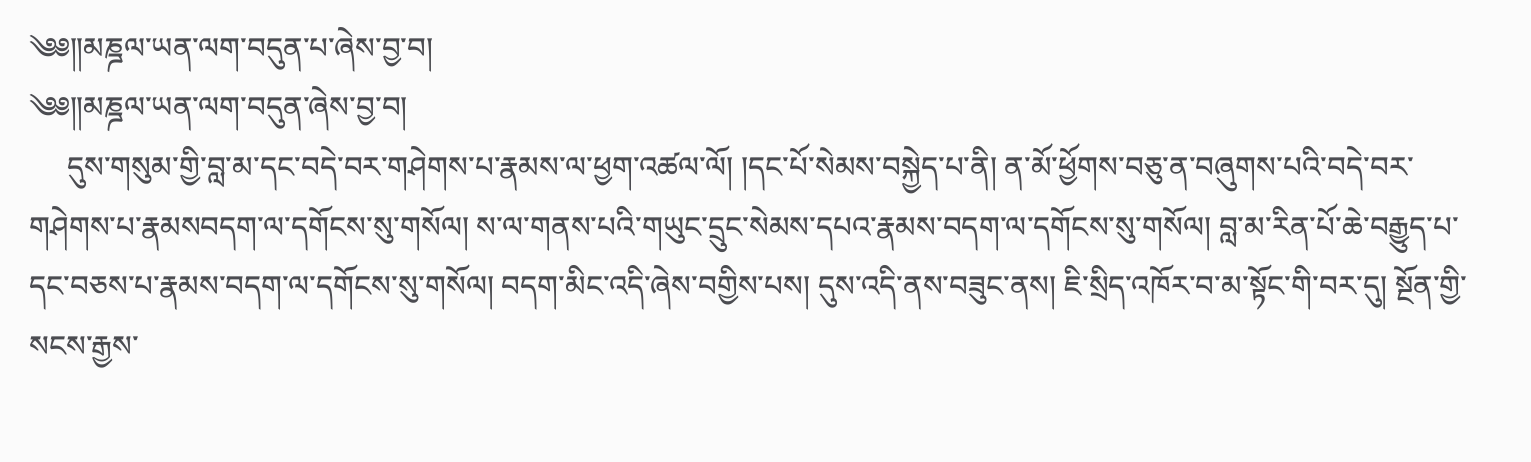༄༅༎མཎྜལ་ཡན་ལག་བདུན་པ་ཞེས་བྱ་བ།
༄༅༎མཎྜལ་ཡན་ལག་བདུན་ཞེས་བྱ་བ།
     དུས་གསུམ་གྱི་བླ་མ་དང་བདེ་བར་གཤེགས་པ་རྣམས་ལ་ཕྱག་འཚལ་ལོ། །དང་པོ་སེམས་བསྐྱེད་པ་ནི། ན་མོ་ཕྱོགས་བཅུ་ན་བཞུགས་པའི་བདེ་བར་གཤེགས་པ་རྣམསབདག་ལ་དགོངས་སུ་གསོལ། ས་ལ་གནས་པའི་གཡུང་དྲུང་སེམས་དཔའ་རྣམས་བདག་ལ་དགོངས་སུ་གསོལ། བླ་མ་རིན་པོ་ཆེ་བརྒྱུད་པ་དང་བཅས་པ་རྣམས་བདག་ལ་དགོངས་སུ་གསོལ། བདག་མིང་འདི་ཞེས་བགྱིས་པས། དུས་འདི་ནས་བཟུང་ནས། ཇི་སྲིད་འཁོར་བ་མ་སྟོང་གི་བར་དུ། སྔོན་གྱི་སངས་རྒྱས་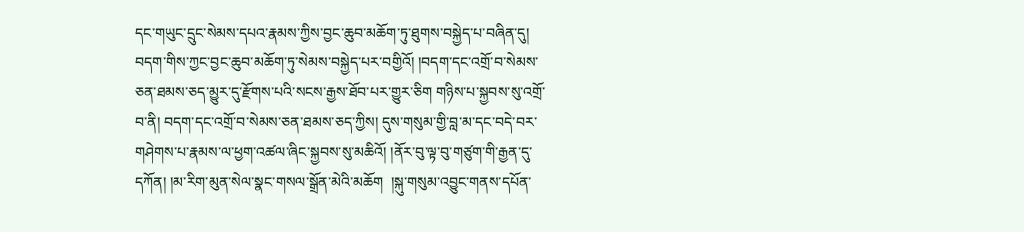དང་གཡུང་དྲུང་སེམས་དཔའ་རྣམས་ཀྱིས་བྱང་ཆུབ་མཆོག་ཏུ་ཐུགས་བསྐྱེད་པ་བཞིན་དུ། བདག་གིས་ཀྱང་བྱང་ཆུབ་མཆོག་ཏུ་སེམས་བསྐྱེད་པར་བགྱིའོ། །བདག་དང་འགྲོ་བ་སེམས་ཅན་ཐམས་ཅད་མྱུར་དུ་རྫོགས་པའི་སངས་རྒྱས་ཐོབ་པར་གྱུར་ཅིག གཉིས་པ་སྐྱབས་སུ་འགྲོ་བ་ནི། བདག་དང་འགྲོ་བ་སེམས་ཅན་ཐམས་ཅད་ཀྱིས། དུས་གསུམ་གྱི་བླ་མ་དང་བདེ་བར་གཤེགས་པ་རྣམས་ལ་ཕྱག་འཚལ་ཞིང་སྐྱབས་སུ་མཆིའོ། །ནོར་བུ་ལྟ་བུ་གཙུག་གི་རྒྱན་དུ་དཀོན། །མ་རིག་མུན་སེལ་སྣང་གསལ་སྒྲོན་མེའི་མཆོག  །སྐུ་གསུམ་འབྱུང་གནས་དཔོན་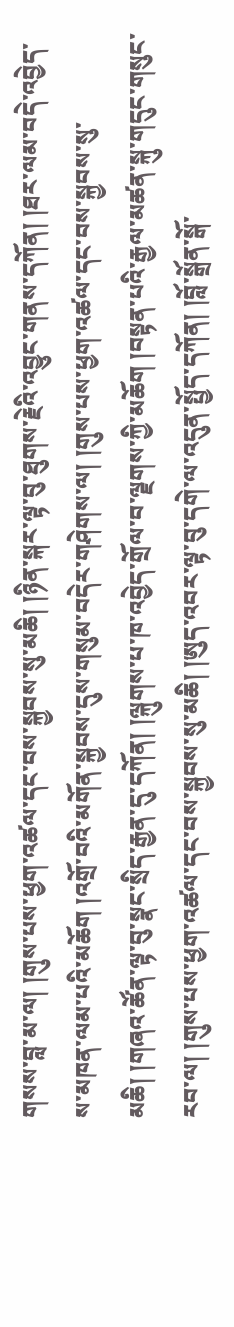གསས་བླ་མ་ལ། །གུས་པས་ཕྱག་འཚལ་དང་བས་སྐྱབས་སུ་མཆི། །ཉིན་སྐར་ལྟ་བུ་ཐུགས་རྗེའི་འབྱུང་གནས་དཀོན། །ཐར་ལམ་བདེ་འབྱེད་ས་མཁན་ལམ་པའི་མཆོག །འགྲོ་བའི་མགོན་སྐྱབས་དུས་གསུམ་བདེར་གཤེགས་ལ། །གུས་པས་ཕྱག་འཚལ་དང་བས་སྐྱབས་སུ་མཆི། །གཞའ་ཚོན་ལྟ་བུ་སྣང་སྲིད་རྒྱན་དུ་དཀོན། །ལྐུགས་པ་ཁ་འབྱེད་གྲོལ་བ་ལྗགས་ཀྱི་མཆོག །བསྟན་པའི་རྒྱལ་མཚན་སྐུ་གདུང་གསུང་རབ་ལ། །གུས་པས་ཕྱག་འཚལ་དང་བས་སྐྱབས་སུ་མཆི། །ཨུད་འབར་ལྟ་བུ་དགེ་ལ་འདུན་སྤྱོད་དཀོན། །བློ་སྒྲོན་སྒོ་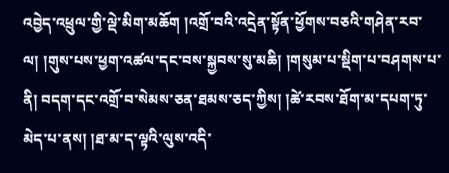འབྱེད་འཕྲུལ་གྱི་ལྡེ་མིག་མཆོག །འགྲོ་བའི་འདྲེན་སྟོན་ཕྱོགས་བཅའི་གཤེན་རབ་ལ། །གུས་པས་ཕྱག་འཚལ་དང་བས་སྐྱབས་སུ་མཆི། །གསུམ་པ་སྡིག་པ་བཤགས་པ་ནི། བདག་དང་འགྲོ་བ་སེམས་ཅན་ཐམས་ཅད་ཀྱིས། །ཚེ་རབས་ཐོག་མ་དཔག་ཏུ་མེད་པ་ནས། །ཐ་མ་ད་ལྟའི་ལུས་འདི་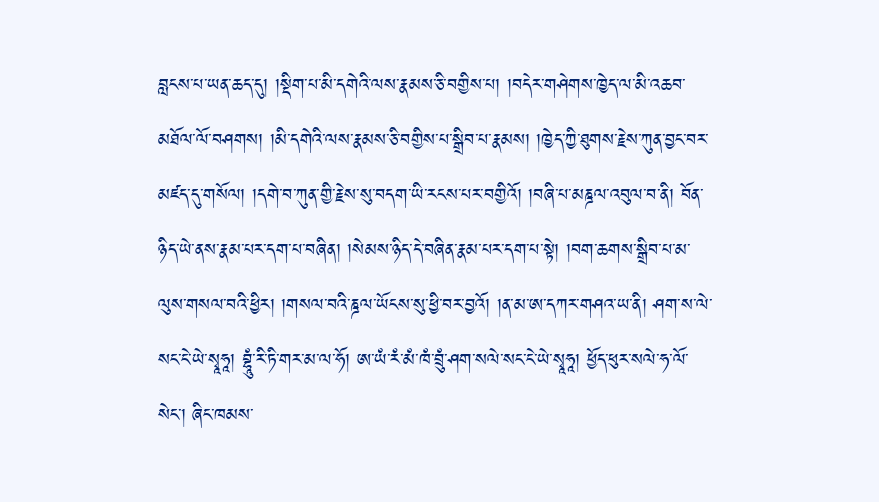བླངས་པ་ཡན་ཆད་དུ། །སྡིག་པ་མི་དགེའི་ལས་རྣམས་ཅི་བགྱིས་པ། །བདེར་གཤེགས་ཁྱེད་ལ་མི་འཆབ་མཐོལ་ལོ་བཤགས། །མི་དགེའི་ལས་རྣམས་ཅི་བགྱིས་པ་སྒྲིབ་པ་རྣམས། །ཁྱེད་ཀྱི་ཐུགས་རྗེས་ཀུན་བྱང་བར་མཛད་དུ་གསོལ། །དགེ་བ་ཀུན་གྱི་རྗེས་སུ་བདག་ཡི་རངས་པར་བགྱིའོ། །བཞི་པ་མཎྜལ་འབུལ་བ་ནི། བོན་ཉིད་ཡེ་ནས་རྣམ་པར་དག་པ་བཞིན། །སེམས་ཉིད་དེ་བཞིན་རྣམ་པར་དག་པ་སྟེ། །བག་ཆགས་སྒྲིབ་པ་མ་ལུས་གསལ་བའི་ཕྱིར། །གསལ་བའི་ཎྜལ་ཡོངས་སུ་ཕྱི་བར་བྱའོ། །ན་མ་ཨ་དཀར་གཤའ་ཡ་ནི། ཤག་ས་ལེ་སང་ངེ་ཡེ་སྭཱཧཱ། བྷཱུཾ་རི་ཏི་གར་མ་ལ་ཧོ། ཨ་ཡཾ་རཾ་མཾ་ཁཾ་བྲུཾ་ཤག་སལེ་སང་ངེ་ཡེ་སྭཱཧཱ། ཕྱོད་ཕུར་སལེ་ཧ་ལོ་སེང་། ཞིང་ཁམས་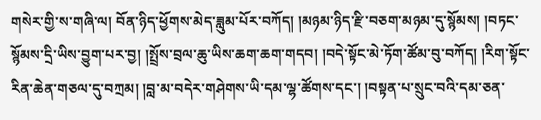གསེར་གྱི་ས་གཞི་ལ། བོན་ཉིད་ཕྱོགས་མེད་ཟླུམ་པོར་བཀོད། །མཉམ་ཉིད་རྫི་བཅག་མཉམ་དུ་སྙོམས། །བཏང་སྙོམས་དྲི་ཡིས་བྱུག་པར་བྱ། །སྤྲོས་བྲལ་ཆུ་ཡིས་ཆག་ཆག་གདབ། །བདེ་སྟོང་མེ་ཏོག་ཚོམ་བུ་བཀོད། །རིག་སྟོང་རིན་ཆེན་གཅལ་དུ་བཀྲམ། །བླ་མ་བདེར་གཤེགས་ཡི་དམ་ལྷ་ཚོགས་དང་། །བསྟན་པ་སྲུང་བའི་དམ་ཅན་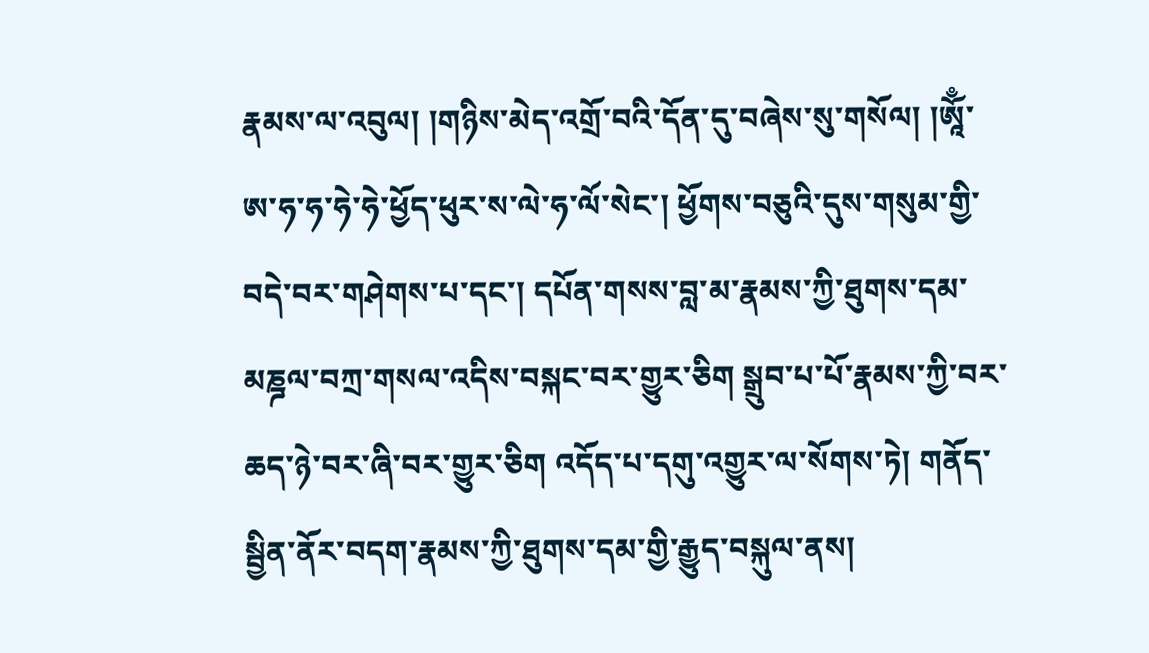རྣམས་ལ་འབུལ། །གཉིས་མེད་འགྲོ་བའི་དོན་དུ་བཞེས་སུ་གསོལ། །ཨཱོྃ་ཨ་ཧ་ཧ་ཧེ་ཧེ་ཕྱོད་ཕུར་ས་ལེ་ཧ་ལོ་སེང་། ཕྱོགས་བཅུའི་དུས་གསུམ་གྱི་བདེ་བར་གཤེགས་པ་དང་། དཔོན་གསས་བླ་མ་རྣམས་ཀྱི་ཐུགས་དམ་མཎྜལ་བཀྲ་གསལ་འདིས་བསྐང་བར་གྱུར་ཅིག སྒྲུབ་པ་པོ་རྣམས་ཀྱི་བར་ཆད་ཉེ་བར་ཞི་བར་གྱུར་ཅིག འདོད་པ་དགུ་འགྱུར་ལ་སོགས་ཏེ། གནོད་སྦྱིན་ནོར་བདག་རྣམས་ཀྱི་ཐུགས་དམ་གྱི་རྒྱུད་བསྐུལ་ནས།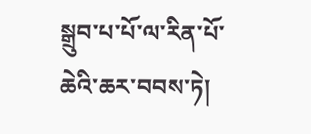སྒྲུབ་པ་པོ་ལ་རིན་པོ་ཆེའི་ཆར་བབས་ཏེ།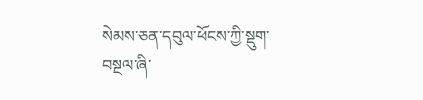སེམས་ཅན་དབུལ་ཕོངས་ཀྱི་སྡུག་བསྔལ་ཞི་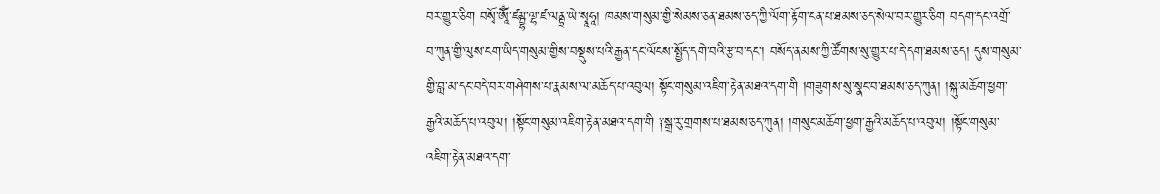བར་གྱུར་ཅིག བསྭོ་ཨཱོྃ་ཛམྦྷ་ལྷ་ཛ་ལནྟྲ་ཡེ་སྭཱཧཱ། ཁམས་གསུམ་གྱི་སེམས་ཅན་ཐམས་ཅད་ཀྱི་ལོག་རྟོག་ངན་པ་ཐམས་ཅད་སེལ་བར་གྱུར་ཅིག བདག་དང་འགྲོ་བ་ཀུན་གྱི་ལུས་ངག་ཡིད་གསུམ་གྱིས་བསྡུས་པའི་རྒྱན་དང་ལོངས་སྤྱོད་དགེ་བའི་རྩ་བ་དང་། བསོད་ནམས་ཀྱི་ཚོགས་སུ་གྱུར་པ་དེ་དག་ཐམས་ཅད། དུས་གསུམ་གྱི་བླ་མ་དང་བདེ་བར་གཤེགས་པ་རྣམས་ལ་མཆོད་པ་འབུལ། སྟོང་གསུམ་འཇིག་རྟེན་མཐའ་དག་གི །གཟུགས་སུ་སྣང་བ་ཐམས་ཅད་ཀུན། །སྐུ་མཆོག་ཕྱག་རྒྱའི་མཆོད་པ་འབུལ། །སྟོང་གསུམ་འཇིག་རྟེན་མཐའ་དག་གི ༑སྒྲ་རུ་གྲགས་པ་ཐམས་ཅད་ཀུན། །གསུང་མཆོག་ཕྱག་རྒྱའི་མཆོད་པ་འབུལ། །སྟོང་གསུམ་འཇིག་རྟེན་མཐའ་དག་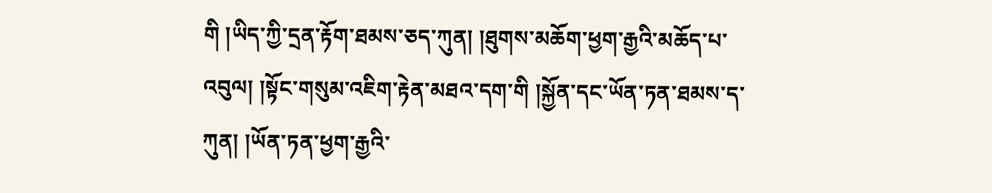གི །ཡིད་ཀྱི་དྲན་རྟོག་ཐམས་ཅད་ཀུན། །ཐུགས་མཆོག་ཕྱག་རྒྱའི་མཆོད་པ་འབུལ། །སྟོང་གསུམ་འཇིག་རྟེན་མཐའ་དག་གི །སྐྱོན་དང་ཡོན་ཏན་ཐམས་ད་ཀུན། །ཡོན་ཏན་ཕྱག་རྒྱའི་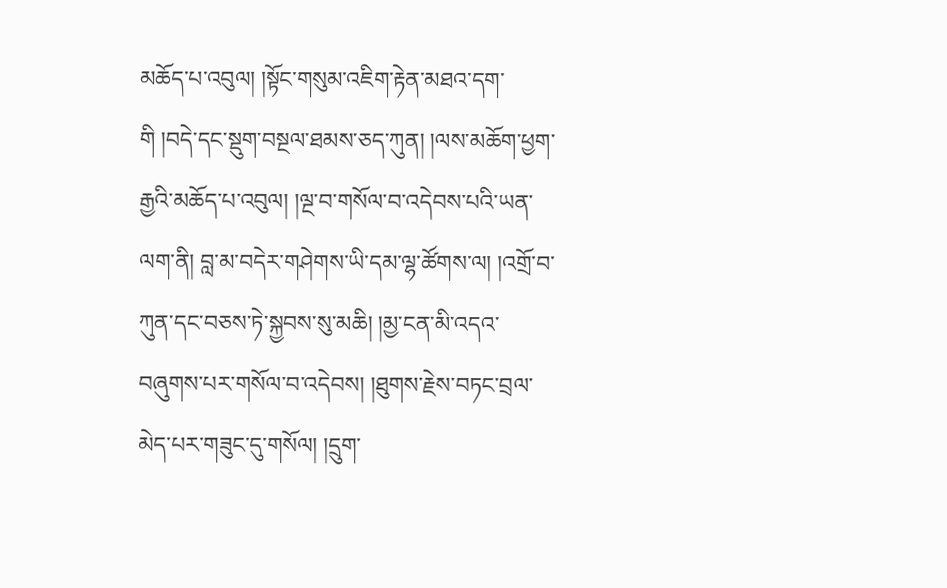མཆོད་པ་འབུལ། །སྟོང་གསུམ་འཇིག་རྟེན་མཐའ་དག་གི །བདེ་དང་སྡུག་བསྔལ་ཐམས་ཅད་ཀུན། །ལས་མཆོག་ཕྱག་རྒྱའི་མཆོད་པ་འབུལ། །ལྔ་བ་གསོལ་བ་འདེབས་པའི་ཡན་ལག་ནི། བླ་མ་བདེར་གཤེགས་ཡི་དམ་ལྷ་ཚོགས་ལ། །འགྲོ་བ་ཀུན་དང་བཅས་ཏེ་སྐྱབས་སུ་མཆི། །མྱ་ངན་མི་འདའ་བཞུགས་པར་གསོལ་བ་འདེབས། །ཐུགས་རྗེས་བཏང་བྲལ་མེད་པར་གཟུང་དུ་གསོལ། །དྲུག་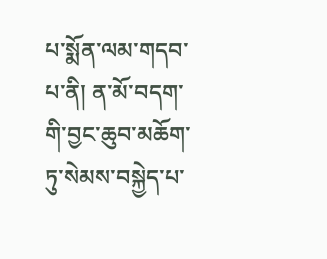པ་སྨོན་ལམ་གདབ་པ་ནི། ན་མོ་བདག་གི་བྱང་ཆུབ་མཆོག་ཏུ་སེམས་བསྐྱེད་པ་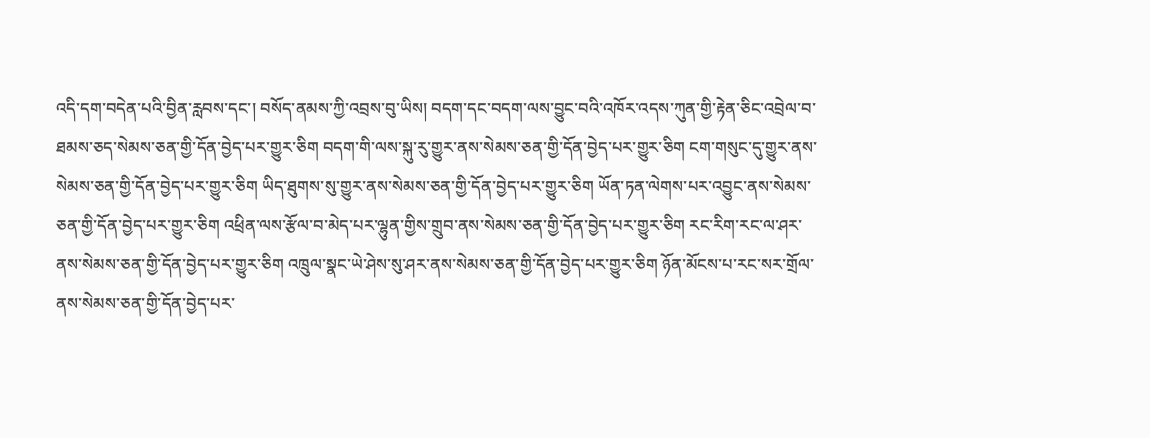འདི་དག་བདེན་པའི་བྱིན་རླབས་དང་། བསོད་ནམས་ཀྱི་འབྲས་བུ་ཡིས། བདག་དང་བདག་ལས་བྱུང་བའི་འཁོར་འདས་ཀུན་གྱི་རྟེན་ཅིང་འབྲེལ་བ་ཐམས་ཅད་སེམས་ཅན་གྱི་དོན་བྱེད་པར་གྱུར་ཅིག བདག་གི་ལས་སྐུ་རུ་གྱུར་ནས་སེམས་ཅན་གྱི་དོན་བྱེད་པར་གྱུར་ཅིག ངག་གསུང་དུ་གྱུར་ནས་སེམས་ཅན་གྱི་དོན་བྱེད་པར་གྱུར་ཅིག ཡིད་ཐུགས་སུ་གྱུར་ནས་སེམས་ཅན་གྱི་དོན་བྱེད་པར་གྱུར་ཅིག ཡོན་ཏན་ལེགས་པར་འབྱུང་ནས་སེམས་ཅན་གྱི་དོན་བྱེད་པར་གྱུར་ཅིག འཕྲིན་ལས་རྩོལ་བ་མེད་པར་ལྷུན་གྱིས་གྲུབ་ནས་སེམས་ཅན་གྱི་དོན་བྱེད་པར་གྱུར་ཅིག རང་རིག་རང་ལ་ཤར་ནས་སེམས་ཅན་གྱི་དོན་བྱེད་པར་གྱུར་ཅིག འཁྲུལ་སྣང་ཡེ་ཤེས་སུ་ཤར་ནས་སེམས་ཅན་གྱི་དོན་བྱེད་པར་གྱུར་ཅིག ཉོན་མོངས་པ་རང་སར་གྲོལ་ནས་སེམས་ཅན་གྱི་དོན་བྱེད་པར་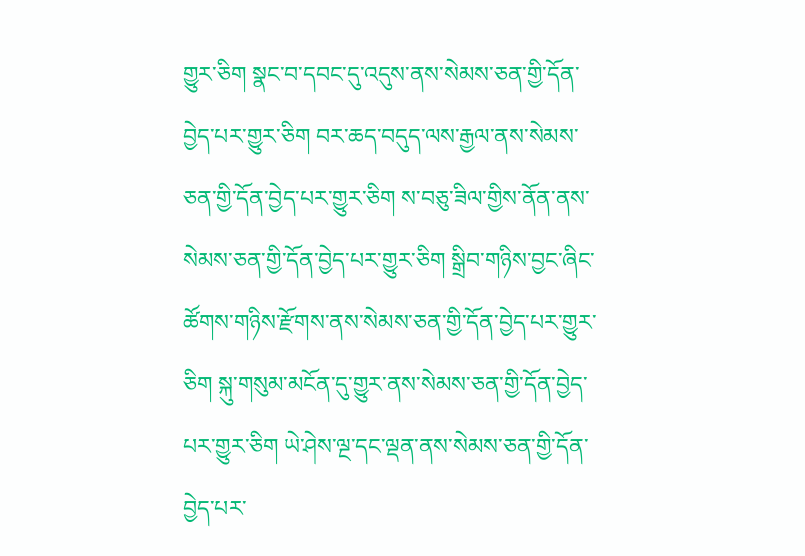གྱུར་ཅིག སྣང་བ་དབང་དུ་འདུས་ནས་སེམས་ཅན་གྱི་དོན་བྱེད་པར་གྱུར་ཅིག བར་ཆད་བདུད་ལས་རྒྱལ་ནས་སེམས་ཅན་གྱི་དོན་བྱེད་པར་གྱུར་ཅིག ས་བཅུ་ཟིལ་གྱིས་ནོན་ནས་སེམས་ཅན་གྱི་དོན་བྱེད་པར་གྱུར་ཅིག སྒྲིབ་གཉིས་བྱང་ཞིང་ཚོགས་གཉིས་རྫོགས་ནས་སེམས་ཅན་གྱི་དོན་བྱེད་པར་གྱུར་ཅིག སྐུ་གསུམ་མངོན་དུ་གྱུར་ནས་སེམས་ཅན་གྱི་དོན་བྱེད་པར་གྱུར་ཅིག ཡེ་ཤེས་ལྔ་དང་ལྡན་ནས་སེམས་ཅན་གྱི་དོན་བྱེད་པར་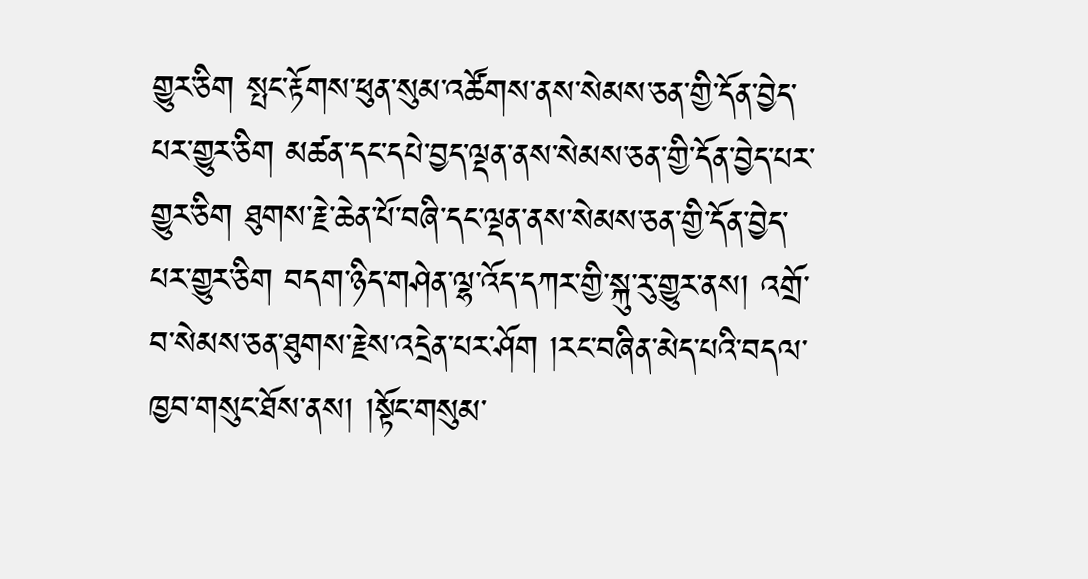གྱུར་ཅིག སྤང་རྟོགས་ཕུན་སུམ་འཚོགས་ནས་སེམས་ཅན་གྱི་དོན་བྱེད་པར་གྱུར་ཅིག མཚན་དང་དཔེ་བྱད་ལྡན་ནས་སེམས་ཅན་གྱི་དོན་བྱེད་པར་གྱུར་ཅིག ཐུགས་རྗེ་ཆེན་པོ་བཞི་དང་ལྡན་ནས་སེམས་ཅན་གྱི་དོན་བྱེད་པར་གྱུར་ཅིག བདག་ཉིད་གཤེན་ལྷ་འོད་དཀར་གྱི་སྐུ་རུ་གྱུར་ནས། འགྲོ་བ་སེམས་ཅན་ཐུགས་རྗེས་འདྲེན་པར་ཤོག །རང་བཞིན་མེད་པའི་བདལ་ཁྱབ་གསུང་ཐོས་ནས། །སྟོང་གསུམ་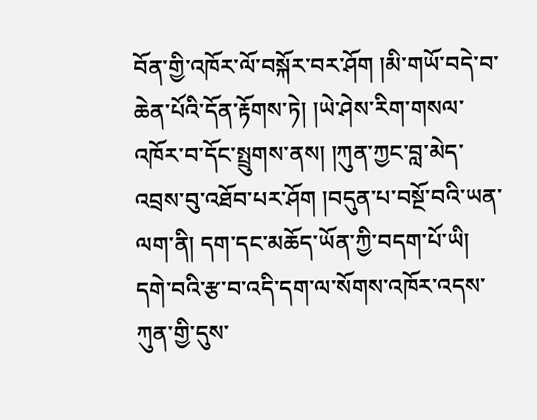བོན་གྱི་འཁོར་ལོ་བསྐོར་བར་ཤོག །མི་གཡོ་བདེ་བ་ཆེན་པོའི་དོན་རྟོགས་ཏེ། །ཡེ་ཤེས་རིག་གསལ་འཁོར་བ་དོང་སྤྲུགས་ནས། །ཀུན་ཀྱང་བླ་མེད་འབྲས་བུ་འཐོབ་པར་ཤོག །བདུན་པ་བསྔོ་བའི་ཡན་ལག་ནི། དག་དང་མཆོད་ཡོན་ཀྱི་བདག་པོ་ཡི། དགེ་བའི་རྩ་བ་འདི་དག་ལ་སོགས་འཁོར་འདས་ཀུན་གྱི་དུས་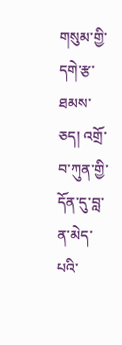གསུམ་གྱི་དགེ་རྩ་ཐམས་ཅད། འགྲོ་བ་ཀུན་གྱི་དོན་དུ་བླ་ན་མེད་པའི་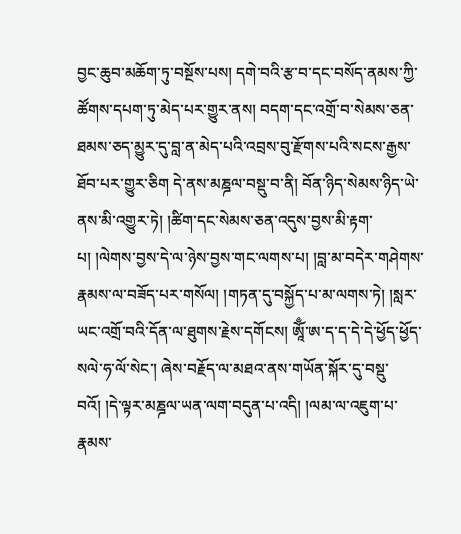བྱང་ཆུབ་མཆོག་ཏུ་བསྔོས་པས། དགེ་བའི་རྩ་བ་དང་བསོད་ནམས་ཀྱི་ཚོགས་དཔག་ཏུ་མེད་པར་གྱུར་ནས། བདག་དང་འགྲོ་བ་སེམས་ཅན་ཐམས་ཅད་མྱུར་དུ་བླ་ན་མེད་པའི་འབྲས་བུ་རྫོགས་པའི་སངས་རྒྱས་ཐོབ་པར་གྱུར་ཅིག དེ་ནས་མཎྜལ་བསྡུ་བ་ནི། བོན་ཉིད་སེམས་ཉིད་ཡེ་ནས་མི་འགྱུར་ཏེ། །ཚིག་དང་སེམས་ཅན་འདུས་བྱས་མི་རྟག་པ། །ལེགས་བྱས་དེ་ལ་ཉེས་བྱས་གང་ལགས་པ། །བླ་མ་བདེར་གཤེགས་རྣམས་ལ་བཟོད་པར་གསོལ། །གཏན་དུ་བསྐྱོད་པ་མ་ལགས་ཏེ། །སླར་ཡང་འགྲོ་བའི་དོན་ལ་ཐུགས་རྗེས་དགོངས། ཨཱོྃ་ཨ་ད་ད་དེ་དེ་ཕྱོད་ཕྱོད་སལེ་ཧ་ལོ་སེང་། ཞེས་བརྗོད་ལ་མཐའ་ནས་གཡོན་སྐོར་དུ་བསྡུ་བའོ། །དེ་ལྟར་མཎྜལ་ཡན་ལག་བདུན་པ་འདི། །ལམ་ལ་འཇུག་པ་རྣམས་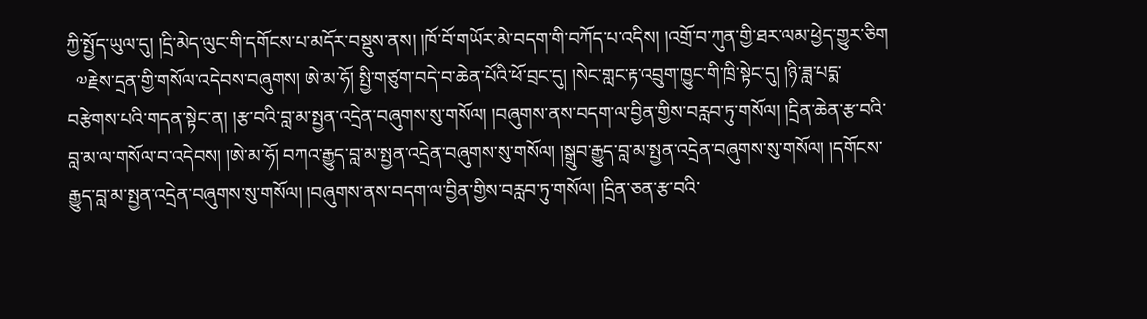ཀྱི་སྤྱོད་ཡུལ་དུ། །དྲི་མེད་ལུང་གི་དགོངས་པ་མདོར་བསྡུས་ནས། །ཁོ་བོ་གཡོར་མེ་བདག་གི་བཀོད་པ་འདིས། །འགྲོ་བ་ཀུན་གྱི་ཐར་ལམ་ཕྱེད་གྱུར་ཅིག
  ༧རྗེས་དྲན་གྱི་གསོལ་འདེབས་བཞུགས། ཨེ་མ་ཧོ། སྤྱི་གཙུག་བདེ་བ་ཆེན་པོའི་ཕོ་བྲང་དུ། །སེང་གླང་རྟ་འབྲུག་ཁྱུང་གི་ཁྲི་སྟེང་དུ། །ཉི་ཟླ་པདྨ་བརྩེགས་པའི་གདན་སྟེང་ན། །རྩ་བའི་བླ་མ་སྤྱན་འདྲེན་བཞུགས་སུ་གསོལ། །བཞུགས་ནས་བདག་ལ་བྱིན་གྱིས་བརླབ་ཏུ་གསོལ། །དྲིན་ཆེན་རྩ་བའི་བླ་མ་ལ་གསོལ་བ་འདེབས། །ཨེ་མ་ཧོ། བཀའ་རྒྱུད་བླ་མ་སྤྱན་འདྲེན་བཞུགས་སུ་གསོལ། །སྒྲུབ་རྒྱུད་བླ་མ་སྤྱན་འདྲེན་བཞུགས་སུ་གསོལ། །དགོངས་རྒྱུད་བླ་མ་སྤྱན་འདྲེན་བཞུགས་སུ་གསོལ། །བཞུགས་ནས་བདག་ལ་བྱིན་གྱིས་བརླབ་ཏུ་གསོལ། །དྲིན་ཅན་རྩ་བའི་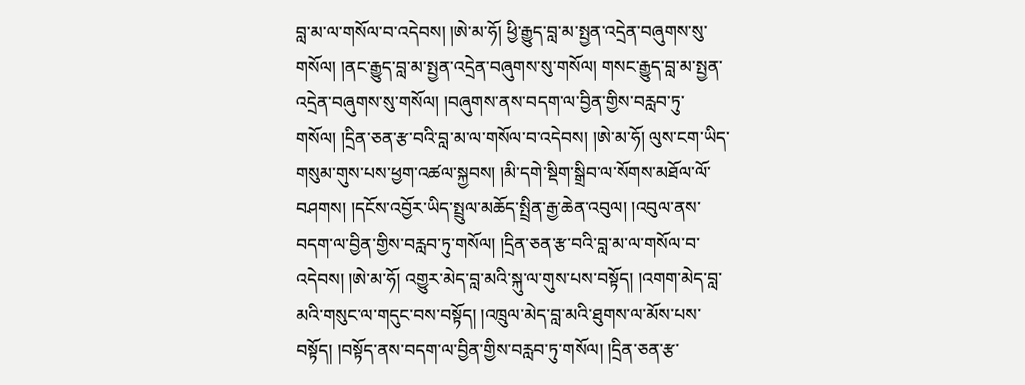བླ་མ་ལ་གསོལ་བ་འདེབས། །ཨེ་མ་ཧོ། ཕྱི་རྒྱུད་བླ་མ་སྤྱན་འདྲེན་བཞུགས་སུ་གསོལ། །ནང་རྒྱུད་བླ་མ་སྤྱན་འདྲེན་བཞུགས་སུ་གསོལ། གསང་རྒྱུད་བླ་མ་སྤྱན་འདྲེན་བཞུགས་སུ་གསོལ། །བཞུགས་ནས་བདག་ལ་བྱིན་གྱིས་བརླབ་ཏུ་གསོལ། །དྲིན་ཅན་རྩ་བའི་བླ་མ་ལ་གསོལ་བ་འདེབས། །ཨེ་མ་ཧོ། ལུས་ངག་ཡིད་གསུམ་གུས་པས་ཕྱག་འཚལ་སྐྱབས། །མི་དགེ་སྡིག་སྒྲིབ་ལ་སོགས་མཐོལ་ལོ་བཤགས། །དངོས་འབྱོར་ཡིད་སྤྲུལ་མཆོད་སྤྲིན་རྒྱ་ཆེན་འབུལ། །འབུལ་ནས་བདག་ལ་བྱིན་གྱིས་བརླབ་ཏུ་གསོལ། །དྲིན་ཅན་རྩ་བའི་བླ་མ་ལ་གསོལ་བ་འདེབས། །ཨེ་མ་ཧོ། འགྱུར་མེད་བླ་མའི་སྐུ་ལ་གུས་པས་བསྟོད། །འགག་མེད་བླ་མའི་གསུང་ལ་གདུང་བས་བསྟོད། །འཁྲུལ་མེད་བླ་མའི་ཐུགས་ལ་མོས་པས་བསྟོད། །བསྟོད་ནས་བདག་ལ་བྱིན་གྱིས་བརླབ་ཏུ་གསོལ། །དྲིན་ཅན་རྩ་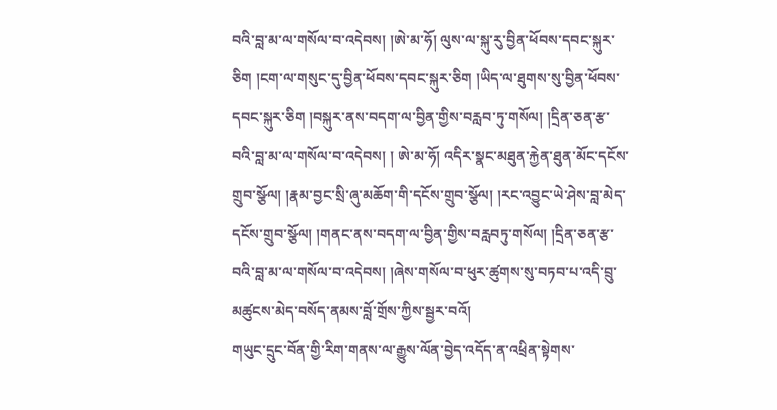བའི་བླ་མ་ལ་གསོལ་བ་འདེབས། །ཨེ་མ་ཧོ། ལུས་ལ་སྐུ་རུ་བྱིན་ཕོབས་དབང་སྐུར་ཅིག །ངག་ལ་གསུང་དུ་བྱིན་ཕོབས་དབང་སྐུར་ཅིག །ཡིད་ལ་ཐུགས་སུ་བྱིན་ཕོབས་དབང་སྐུར་ཅིག །བསྐུར་ནས་བདག་ལ་བྱིན་གྱིས་བརླབ་ཏུ་གསོལ། །དྲིན་ཅན་རྩ་བའི་བླ་མ་ལ་གསོལ་བ་འདེབས། ། ཨེ་མ་ཧོ། འདིར་སྣང་མཐུན་རྐྱེན་ཐུན་མོང་དངོས་གྲུབ་སྩོལ། །རྣམ་བྱང་སྲི་ཞུ་མཆོག་གི་དངོས་གྲུབ་སྩོལ། །རང་འབྱུང་ཡེ་ཤེས་བླ་མེད་དངོས་གྲུབ་སྩོལ། །གནང་ནས་བདག་ལ་བྱིན་གྱིས་བརླབཏུ་གསོལ། །དྲིན་ཅན་རྩ་བའི་བླ་མ་ལ་གསོལ་བ་འདེབས། །ཞེས་གསོལ་བ་ཕུར་ཚུགས་སུ་བཏབ་པ་འདི་བྲུ་མཚུངས་མེད་བསོད་ནམས་བློ་གྲོས་ཀྱིས་སྦྱར་བའོ།
གཡུང་དྲུང་བོན་གྱི་རིག་གནས་ལ་རྒྱུས་ལོན་བྱེད་འདོད་ན་འཕྲིན་སྟེགས་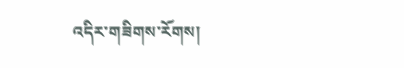འདིར་གཟིགས་རོགས།